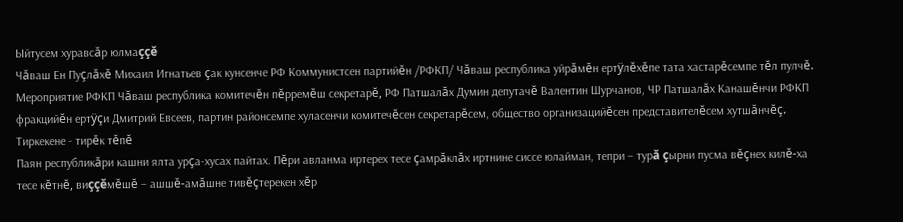Ыйтусем хуравсăр юлмаççĕ
Чăваш Ен Пуçлăхĕ Михаил Игнатьев çак кунсенче РФ Коммунистсен партийĕн /РФКП/ Чăваш республика уйрăмĕн ертÿлĕхĕпе тата хастарĕсемпе тĕл пулчĕ. Мероприятие РФКП Чăваш республика комитечĕн пĕрремĕш секретарĕ, РФ Патшалăх Думин депутачĕ Валентин Шурчанов, ЧР Патшалăх Канашĕнчи РФКП фракцийĕн ертÿçи Дмитрий Евсеев, партин районсемпе хуласенчи комитечĕсен секретарĕсем, общество организацийĕсен представителĕсем хутшăнчĕç.
Тиркекене - тирĕк тĕпĕ
Паян республикăри кашни ялта урçа-хусах пайтах. Пĕри авланма иртерех тесе çамрăклăх иртнине сиссе юлайман, тепри – турă çырни пусма вĕçнех килĕ-ха тесе кĕтнĕ, виççĕмĕшĕ – ашшĕ-амăшне тивĕçтерекен хĕр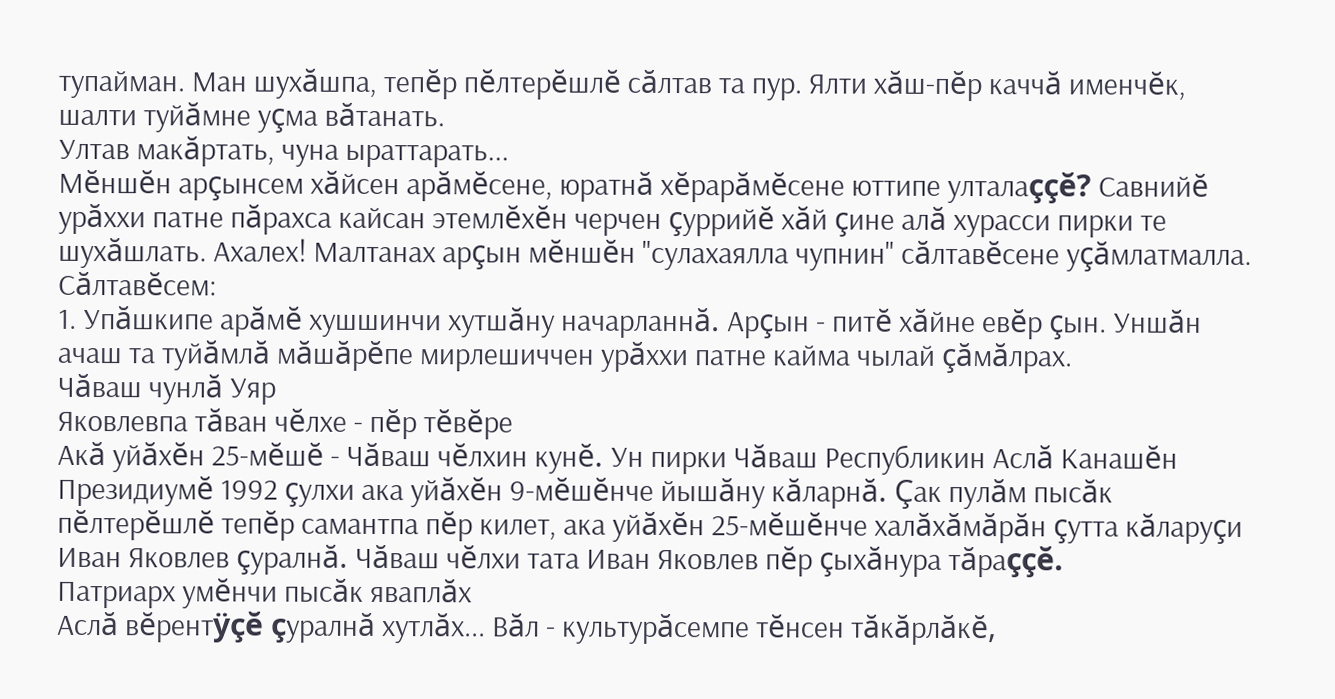тупайман. Ман шухăшпа, тепĕр пĕлтерĕшлĕ сăлтав та пур. Ялти хăш-пĕр каччă именчĕк, шалти туйăмне уçма вăтанать.
Ултав макăртать, чуна ыраттарать...
Мĕншĕн арçынсем хăйсен арăмĕсене, юратнă хĕрарăмĕсене юттипе улталаççĕ? Савнийĕ урăххи патне пăрахса кайсан этемлĕхĕн черчен çуррийĕ хăй çине алă хурасси пирки те шухăшлать. Ахалех! Малтанах арçын мĕншĕн "сулахаялла чупнин" сăлтавĕсене уçăмлатмалла.
Сăлтавĕсем:
1. Упăшкипе арăмĕ хушшинчи хутшăну начарланнă. Арçын - питĕ хăйне евĕр çын. Уншăн ачаш та туйăмлă мăшăрĕпе мирлешиччен урăххи патне кайма чылай çăмăлрах.
Чăваш чунлă Уяр
Яковлевпа тăван чĕлхе - пĕр тĕвĕре
Акă уйăхĕн 25-мĕшĕ - Чăваш чĕлхин кунĕ. Ун пирки Чăваш Республикин Аслă Канашĕн Президиумĕ 1992 çулхи ака уйăхĕн 9-мĕшĕнче йышăну кăларнă. Çак пулăм пысăк пĕлтерĕшлĕ тепĕр самантпа пĕр килет, ака уйăхĕн 25-мĕшĕнче халăхăмăрăн çутта кăларуçи Иван Яковлев çуралнă. Чăваш чĕлхи тата Иван Яковлев пĕр çыхăнура тăраççĕ.
Патриарх умĕнчи пысăк яваплăх
Аслă вĕрентÿçĕ çуралнă хутлăх... Вăл - культурăсемпе тĕнсен тăкăрлăкĕ,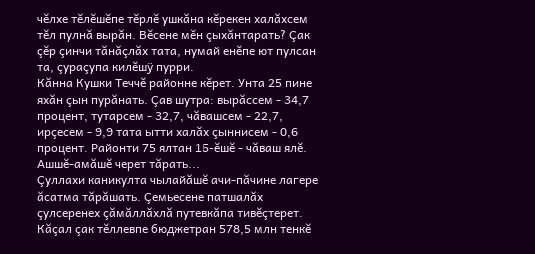чĕлхе тĕлĕшĕпе тĕрлĕ ушкăна кĕрекен халăхсем тĕл пулнă вырăн. Вĕсене мĕн çыхăнтарать? Çак çĕр çинчи тăнăçлăх тата, нумай енĕпе ют пулсан та, çураçупа килĕшÿ пурри.
Кăнна Кушки Теччĕ районне кĕрет. Унта 25 пине яхăн çын пурăнать. Çав шутра: вырăссем - 34,7 процент, тутарсем - 32,7, чăвашсем - 22,7, ирçесем - 9,9 тата ытти халăх çыннисем - 0,6 процент. Районти 75 ялтан 15-ĕшĕ - чăваш ялĕ.
Ашшĕ-амăшĕ черет тăрать...
Çуллахи каникулта чылайăшĕ ачи-пăчине лагере ăсатма тăрăшать. Çемьесене патшалăх çулсеренех çăмăллăхлă путевкăпа тивĕçтерет. Кăçал çак тĕллевпе бюджетран 578,5 млн тенкĕ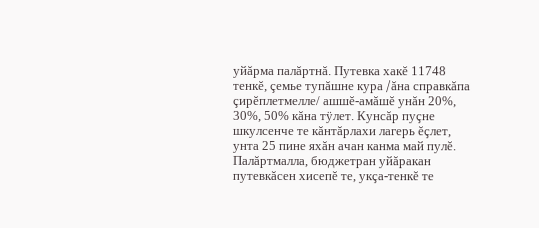уйăрма палăртнă. Путевка хакĕ 11748 тенкĕ, çемье тупăшне кура /ăна справкăпа çирĕплетмелле/ ашшĕ-амăшĕ унăн 20%, 30%, 50% кăна тÿлет. Кунсăр пуçне шкулсенче те кăнтăрлахи лагерь ĕçлет, унта 25 пине яхăн ачан канма май пулĕ. Палăртмалла, бюджетран уйăракан путевкăсен хисепĕ те, укçа-тенкĕ те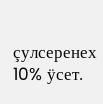çулсеренех 10% ÿсет.